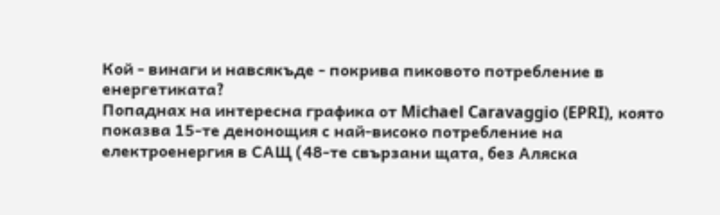Кой - винаги и навсякъде - покрива пиковото потребление в енергетиката?
Попаднах на интересна графика от Michael Caravaggio (EPRI), която показва 15-те денонощия с най-високо потребление на електроенергия в САЩ (48-те свързани щата, без Аляска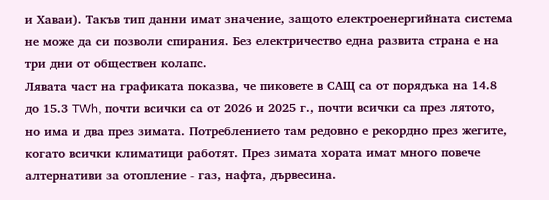и Хаваи). Такъв тип данни имат значение, защото електроенергийната система не може да си позволи спирания. Без електричество една развита страна е на три дни от обществен колапс.
Лявата част на графиката показва, че пиковете в САЩ са от порядъка на 14.8 до 15.3 TWh, почти всички са от 2026 и 2025 г., почти всички са през лятото, но има и два през зимата. Потреблението там редовно е рекордно през жегите, когато всички климатици работят. През зимата хората имат много повече алтернативи за отопление - газ, нафта, дървесина.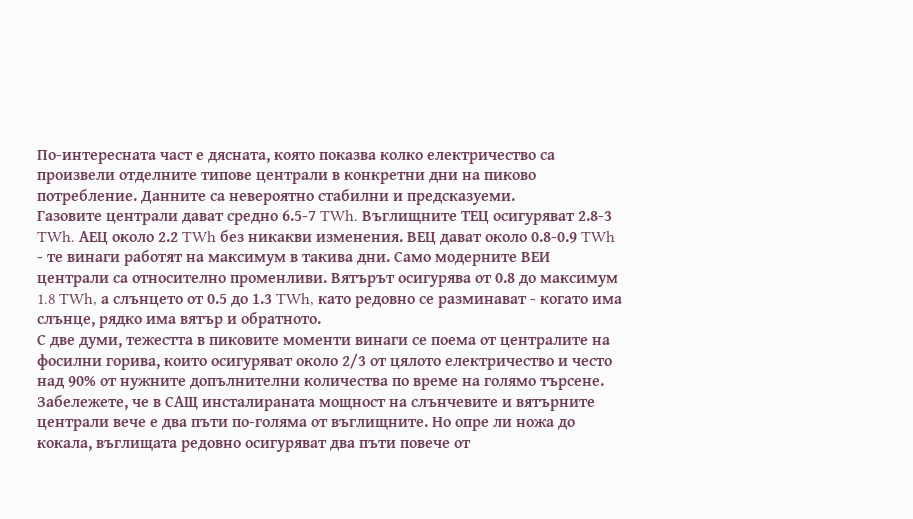По-интересната част е дясната, която показва колко електричество са произвели отделните типове централи в конкретни дни на пиково потребление. Данните са невероятно стабилни и предсказуеми.
Газовите централи дават средно 6.5-7 TWh. Въглищните ТЕЦ осигуряват 2.8-3 TWh. АЕЦ около 2.2 TWh без никакви изменения. ВЕЦ дават около 0.8-0.9 TWh - те винаги работят на максимум в такива дни. Само модерните ВЕИ централи са относително променливи. Вятърът осигурява от 0.8 до максимум 1.8 TWh, а слънцето от 0.5 до 1.3 TWh, като редовно се разминават - когато има слънце, рядко има вятър и обратното.
С две думи, тежестта в пиковите моменти винаги се поема от централите на фосилни горива, които осигуряват около 2/3 от цялото електричество и често над 90% от нужните допълнителни количества по време на голямо търсене. Забележете, че в САЩ инсталираната мощност на слънчевите и вятърните централи вече е два пъти по-голяма от въглищните. Но опре ли ножа до кокала, въглищата редовно осигуряват два пъти повече от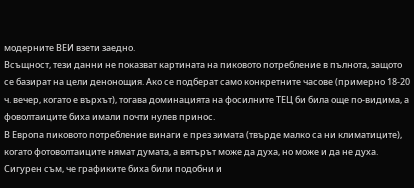модерните ВЕИ взети заедно.
Всъщност, тези данни не показват картината на пиковото потребление в пълнота, защото се базират на цели денонощия. Ако се подберат само конкретните часове (примерно 18-20 ч. вечер, когато е върхът), тогава доминацията на фосилните ТЕЦ би била още по-видима, а фоволтаиците биха имали почти нулев принос.
В Европа пиковото потребление винаги е през зимата (твърде малко са ни климатиците), когато фотоволтаиците нямат думата, а вятърът може да духа, но може и да не духа. Сигурен съм, че графиките биха били подобни и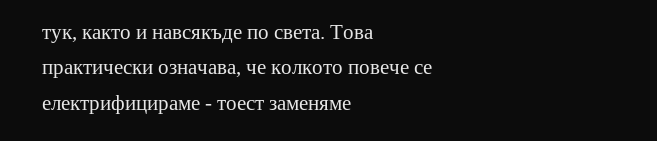тук, както и навсякъде по света. Това практически означава, че колкото повече се електрифицираме - тоест заменяме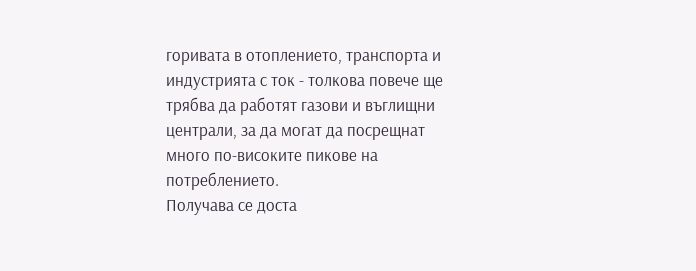горивата в отоплението, транспорта и индустрията с ток - толкова повече ще трябва да работят газови и въглищни централи, за да могат да посрещнат много по-високите пикове на потреблението.
Получава се доста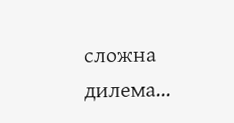сложна дилема...